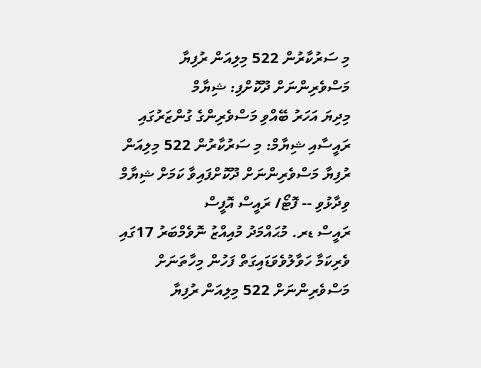މި ސަރުކާރުން 522 މިލިއަން ރުފިޔާ މަސްވެރިންނަށް ދޫކޮށްފި: ޝިޔާމް
މިދިޔަ އަހަރު ބޭއްވި މަސްވެރިންގެ ގުންޒަރުގައި ރައީސާއި ޝިޔާމް: މި ސަރުކާރުން 522 މިލިއަން ރުފިޔާ މަސްވެރިންނަށް ދޫކޮށްފައިވާ ކަމަށް ޝިޔާމް ވިދާޅުވި -- ފޮޓޯ/ ރައީސް އޮފީސް
ރައީސް ޑރ. މުޙައްމަދު މުއިއްޒު ނޮވެމްބަރު 17ގައި ވެރިކަމާ ހަވާލުވެވަޑައިގަތް ފަހުން މިހާތަނަށް މަސްވެރިންނަށް 522 މިލިއަން ރުފިޔާ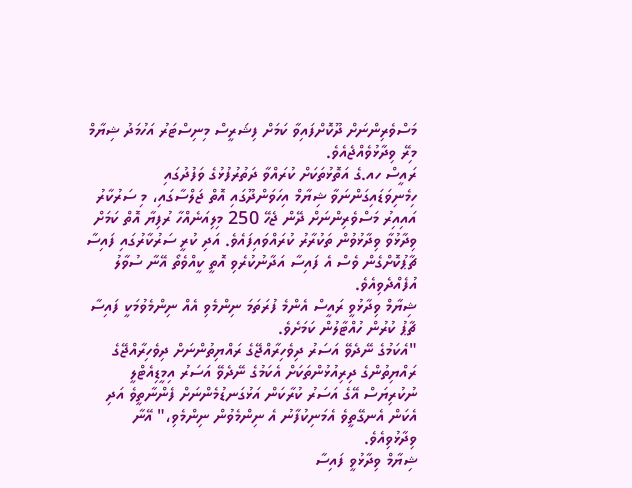މަސްވެރިންނަށް ދޫކޮށްފައިވާ ކަމަށް ފިޝަރީސް މިނިސްޓަރު އަހުމަދު ޝިޔާމް މިރޭ ވިދާޅުވެއްޖެއެވެ.
ރައީސް ހއ.ގެ އަތޮޅުތަކަށް ކުރައްވާ ދަތުރުފުޅުގެ ވަފުދުގައި ހިމެނިވަޑައިގަންނަވާ ޝިޔާމް އިހަވަންދޫގައި އޮތް ޖަލްސާގައި، މި ސަރުކާރު އައިއިރު މަސްވެރިންނަށް ދޭން ޖެހޭ 250 މިލިއަނެއްހާ ރުފިޔާ އޮތް ކަމަށް ވިދާޅުވާ ވިދާޅުވުން ތަކުރާރު ކުރައްވައިފައެވެ. އަދި ކުރީ ސަރުކާރުގައި ފައިސާ ޗާޕުކޮށްގެން ވެސް އެ ފައިސާ އަދާނުކުރެވި އޮތީ ކީއްވެތޯ އޭނާ ސުވާލު އުފެއްދެވިއެވެ.
ޝިޔާމް ވިދާޅުވީ ރައީސް އެންމެ ފުރަތަމަ ނިންމެވި އެއް ނިންމެވުމަކީ ފައިސާ ޗާޕު ކުރުން ހުއްޓާލުން ކަމަށެވެ.
"އެކަމުގެ ނޭދެވޭ އަސަރު ދިވެހިރާއްޖޭގެ ރައްޔިތުންނަށް ދިވެހިރާއްޖޭގެ ރައްޔިތުންގެ ދިރިއުޅުންތަކަށް އެކަމުގެ ނޭދެވޭ އަސަރު އިމީޑިއެޓްލީ ނުކުރިޔަސް އޭގެ އަސަރު ކުރާކަން އަޅުގަނޑުމެންނަށް ފެންނާތީވެ އަދި އެކަން އެނގޭތީވެ އެމަނިކުފާނު އެ ނިންމެވުން ނިންމެވި،" އޭނާ ވިދާޅުވިއެވެ.
ޝިޔާމް ވިދާޅުވީ ފައިސާ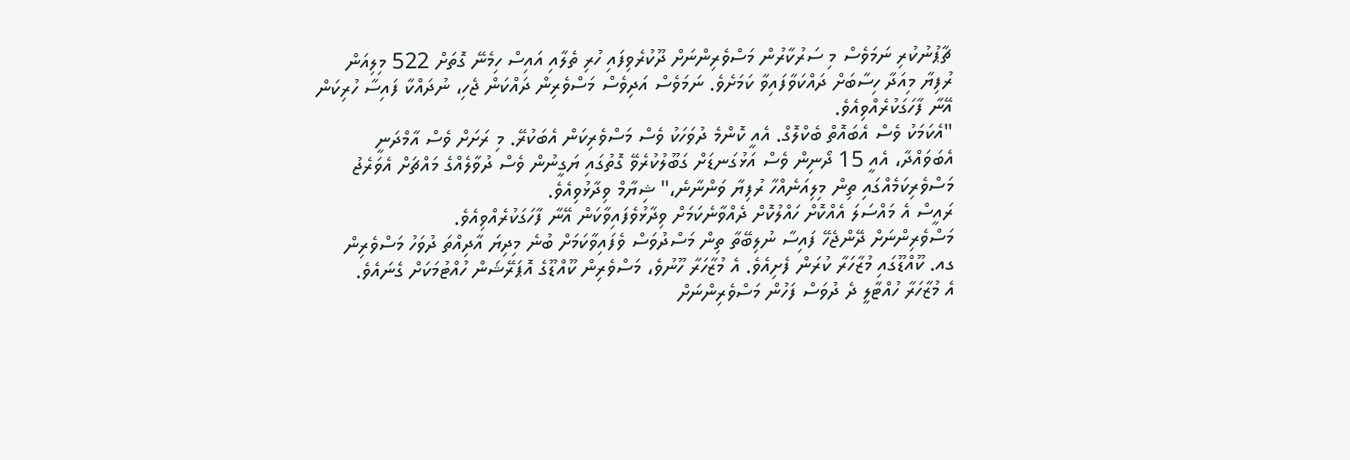ޗާޕުނުކުރި ނަމަވެސް މި ސަރުކާރުން މަސްވެރިންނަށް ދޫކުރެވިފައި ހުރި ތެލާއި އައިސް ހިމެނޭ ގޮތަށް 522 މިލިއަން ރުފިޔާ މިއަދާ ހިސާބަށް ދައްކަވާފައިވާ ކަމަށެވެ. ނަމަވެސް އަދިވެސް މަސްވެރިން ދައްކަން ޖެހި، ނުދައްކާ ފައިސާ ހުރިކަން އޭނާ ފާހަގަކުރެއްވިއެވެ.
"އެކަމަކު ވެސް އެބައޮތް ބެކްލޮގް. އެއީ ކޮންމެ ދުވަހަކު ވެސް މަސްވެރިކަން އެބަކުރޭ. މި ރަށަށް ވެސް އާމްދަނީ އެބަވައްދާ، އެއީ 15 ދޯނިން ވެސް އަޅުގަނޑަށް ގަބޫލުކުރެވޭ ގޮތުގައި ޔަގީނުން ވެސް ދުވާލެއްގެ މައްޗަށް އެވަރެޖު މަސްވެރިކަމެއްގައި ތިން މިލިއަނެއްހާ ރުފިޔާ ވަންނާނެ،" ޝިޔާމް ވިދާޅުވިއެވެ.
ރައީސް އެ މައްސަލަ އެއްކޮށް ހައްލުކޮށް ދެއްވާނެކަމަށް ވިދާޅުވެފައިވާކަން އޭނާ ފާހަގަކުރެއްވިއެވެ.
މަސްވެރިންނަށް ދޭންޖެހޭ ފައިސާ ނުލިބޭތާ ތިން މަސްދުވަސް ވެފައިވާކަމަށް ބުނެ މިދިޔަ އާދިއްތަ ދުވަހު މަސްވެރިން ގއ. ކޫއްޑޫގައި މުޒާހަރާ ކުރަން ފެށިއެވެ. އެ މުޒާހަރާ ހޫނުވެ، މަސްވެރިން ކޫއްޑޫގެ އޮޕަރޭޝަން ހުއްޓުމަކަށް ގެނައެވެ.
އެ މުޒާހަރާ ހުއްޓާލީ ދެ ދުވަސް ފަހުން މަސްވެރިންނަށް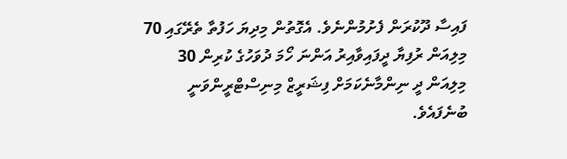ފައިސާ ދޫކުރަން ފެށުމުންނެވެ. އެގޮތުން މިދިޔަ ހަފުތާ ތެރޭގައި 70 މިލިއަން ރުފިޔާ ދީފައިވާއިރު އަންނަ ހޯމަ ދުވަހުގެ ކުރިން 30 މިލިއަން ދީ ނިންމާނެކަމަށް ފިޝަރީޒް މިނިސްޓްރީންވަނީ ބުނެފައެވެ.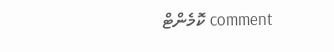comment ކޮމެންޓް